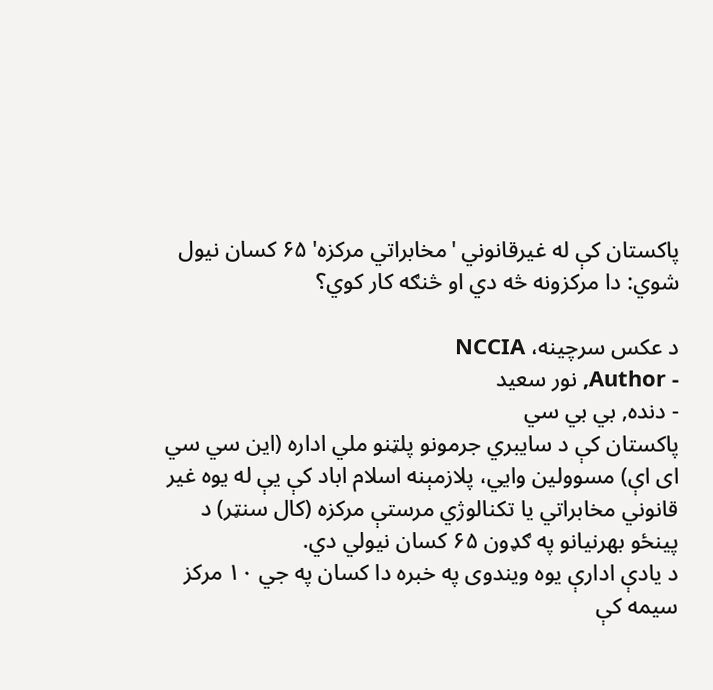پاکستان کې له غیرقانوني 'مخابراتي مرکزه' ۶۵ کسان نیول شوي: دا مرکزونه څه دي او څنګه کار کوي؟

د عکس سرچینه، NCCIA
- Author, نور سعید
- دنده, بي بي سي
پاکستان کې د سایبري جرمونو پلټنو ملي اداره (این سي سي ای اې) مسوولین وايي، پلازمېنه اسلام اباد کې یې له یوه غیر قانوني مخابراتي یا تکنالوژي مرستې مرکزه (کال سنټر) د پینځو بهرنیانو په ګډون ۶۵ کسان نیولي دي.
د یادې ادارې یوه ویندوی په خبره دا کسان په جي ۱۰ مرکز سیمه کې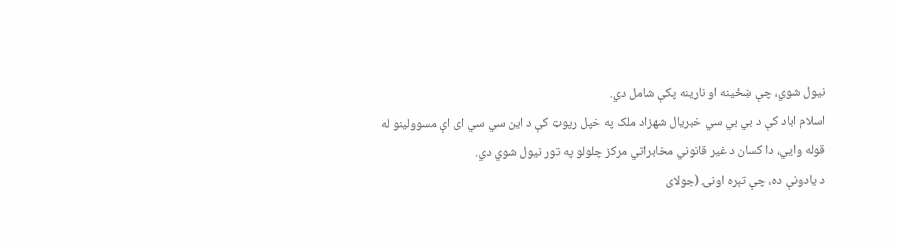نیول شوي، چې ښځینه او نارینه پکې شامل دي.
اسلام اباد کې د بي بي سي خبریال شهزاد ملک په خپل رپوټ کې د این سي سي ای اې مسوولینو له قوله وايي، دا کسان د غیر قانوني مخابراتي مرکز چلولو په تور نیول شوي دي.
د یادونې ده، چې تېره اونۍ (جولای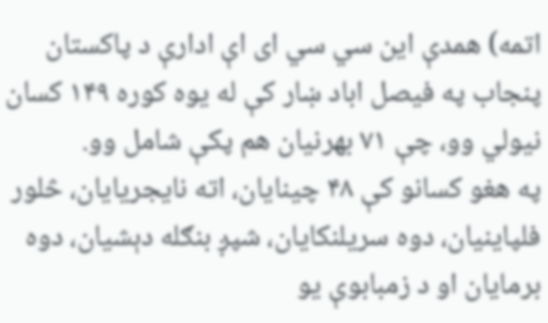اتمه) همدې این سي سي ای اې ادارې د پاکستان پنجاب په فیصل اباد ښار کې له یوه کوره ۱۴۹ کسان نیولي وو، چې ۷۱ بهرنیان هم پکې شامل وو.
په هغو کسانو کې ۴۸ چینایان، اته نایجریایان، څلور فلپاینیان، دوه سریلنکایان، شپږ بنګله دېشیان، دوه برمایان او د زمبابوې یو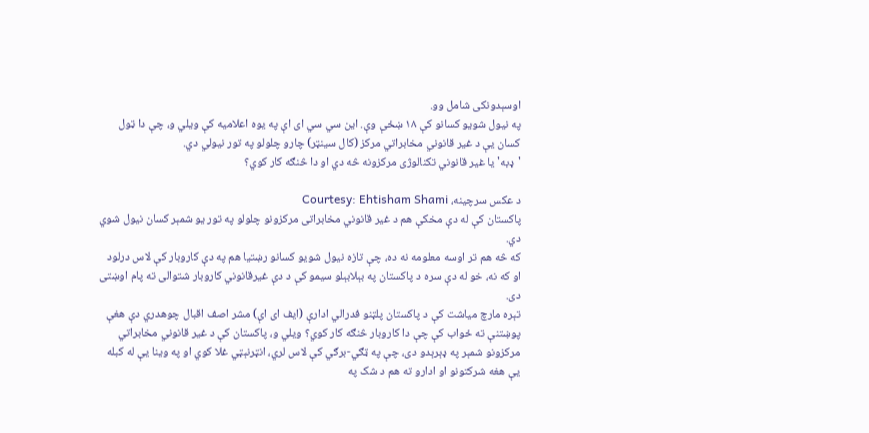اوسېدونکی شامل وو.
په نیول شویو کسانو کې ۱۸ ښځې وې. این سي سي ای اې په یوه اعلامیه کې ویلي و، چې دا ټول کسان یې د غیر قانوني مخابراتي مرکز (کال سینټر) چارو چلولو په تور نیولي دي.
'ډبه' یا غیر قانوني تکنالوژی مرکزونه څه دي او دا څنګه کار کوي؟

د عکس سرچینه، Courtesy: Ehtisham Shami
پاکستان کې له دې مخکې هم د غیر قانوني مخابراتی مرکزونو چلولو په تور یو شمېر کسان نیول شوي دي.
که څه هم تر اوسه معلومه نه ده، چې تازه نیول شویو کسانو رښتیا هم په دې کاروبار کې لاس درلود او که نه، خو له دې سره د پاکستان په بېلابېلو سیمو کې د دې غیرقانوني کاروبار شتوالی ته پام اوښتی دی.
تېره مارچ میاشت کې د پاکستان پلټنو فدرالي ادارې (ایف ای اې) مشر اصف اقبال چوهدري دې هغې پوښتنې ته ځواب کې چې دا کاروبار څنګه کار کوي؟ ویلي و، پاکستان کې د غیر قانوني مخابراتي مرکزونو شمېر په ډېرېدو دی، چې په ټګي-برګي کې لاس لري، انټرنېټي غلا کوي او په وینا یې له کبله یې هغه شرکتونو او ادارو ته هم د شک په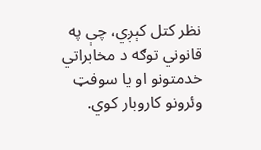نظر کتل کېږي، چې په قانوني توګه د مخابراتي خدمتونو او یا سوفټ وئرونو کاروبار کوي.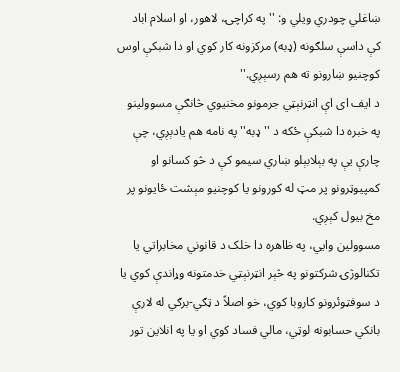ښاغلي چودري ویلي و: ''په کراچۍ، لاهور، او اسلام اباد کې داسې سلګونه (ډبه) مرکزونه کار کوي او دا شبکې اوس کوچنیو ښارونو ته هم رسېږي.''
د ایف ای اې انټرنېټي جرمونو مخنیوي څانګې مسوولینو په خبره دا شبکې ځکه د ''ډبه'' په نامه هم یادېږي، چې چارې یې په بېلابېلو ښاري سیمو کې د څو کسانو او کمپیوټرونو پر مټ له کورونو یا کوچنیو مېشت ځایونو پر مخ بیول کېږي.
مسوولین وايي، په ظاهره دا خلک د قانوني مخابراتي یا تکنالوژۍ شرکتونو په څېر انټرنېټي خدمتونه وړاندې کوي یا د سوفټوئرونو کاروبا کوي، خو اصلاً د ټګي-برګي له لارې بانکي حسابونه لوټي، مالي فساد کوي او یا په انلاین تور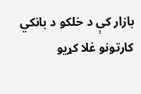بازار کې د خلکو د بانکي کارتونو غلا کړیو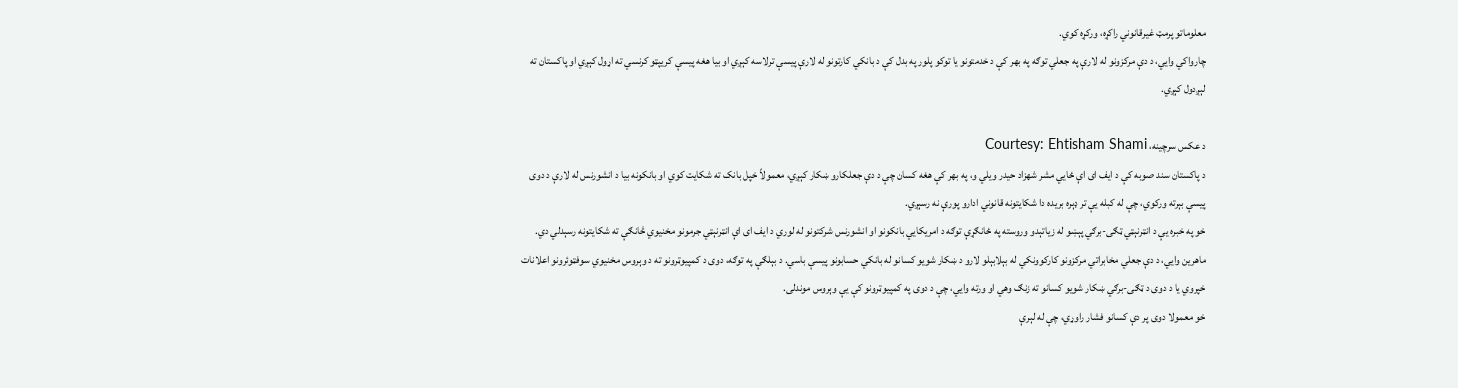معلوماتو پرمټ غیرقانوني راکړه، ورکړه کوي.
چارواکي وايي، د دې مرکزونو له لارې په جعلي توګه په بهر کې د خدمتونو یا توکو پلور په بدل کې د بانکي کارتونو له لارې پیسې ترلاسه کېږي او بیا هغه پیسې کریپټو کرنسي ته اړول کېږي او پاکستان ته لېږدول کېږي.

د عکس سرچینه، Courtesy: Ehtisham Shami
د پاکستان سند صوبه کې د ایف ای اې ځايي مشر شهزاد حیدر ویلي و، په بهر کې هغه کسان چې د دې جعلکارو ښکار کېږي، معمولاً خپل بانک ته شکایت کوي او بانکونه بیا د انشورنس له لارې د دوی پیسې بېرته ورکوي، چې له کبله یې تر ډېره بریده دا شکایتونه قانوني ادارو پورې نه رسېږي.
خو په خبره یې د انټرنېټي ټګی-برګي پېښو له زیاتېدو وروسته په ځانګړې توګه د امریکايي بانکونو او انشورنس شرکتونو له لوري د ایف ای اې انټرنېټي جرمونو مخنیوي څانګې ته شکایتونه رسېدلي دي.
ماهرین وايي، د دې جعلي مخابراتي مرکزونو کارکوونکي له بېلابېلو لارو د ښکار شویو کسانو له بانکي حسابونو پیسې باسي. د بېلګې په توګه، دوی د کمپیوټرونو ته د وېروس مخنیوي سوفټوئرونو اعلانات خپروي یا د دوی د ټګی-برګي ښکار شویو کسانو ته زنګ وهي او ورته وايي، چې د دوی په کمپیوټرونو کې یې وېروس موندلی.
خو معمولا دوی پر دې کسانو فشار راوړي، چې له لېرې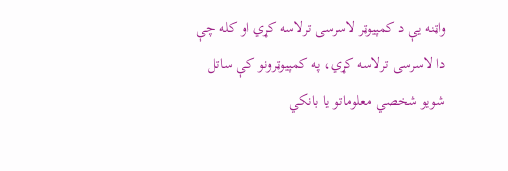واټنه یې د کمپیوټر لاسرسی ترلاسه کړي او کله چې دا لاسرسی ترلاسه کړي، په کمپیوټرونو کې ساتل شویو شخصي معلوماتو یا بانکي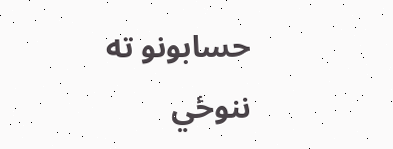حسابونو ته ننوځي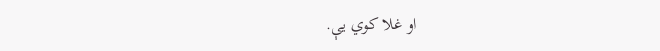او غلا کوي یې.